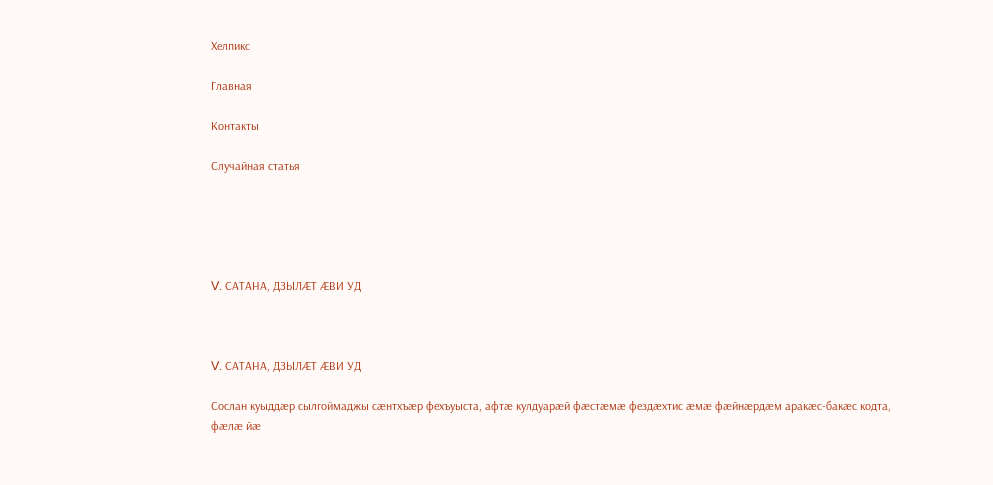Хелпикс

Главная

Контакты

Случайная статья





V. САТАНА, ДЗЫЛÆТ ÆВИ УД



V. САТАНА, ДЗЫЛÆТ ÆВИ УД

Сослан куыддæр сылгоймаджы сæнтхъæр фехъуыста, афтæ кулдуарæй фæстæмæ фездæхтис æмæ фæйнæрдæм аракæс-бакæс кодта, фæлæ йæ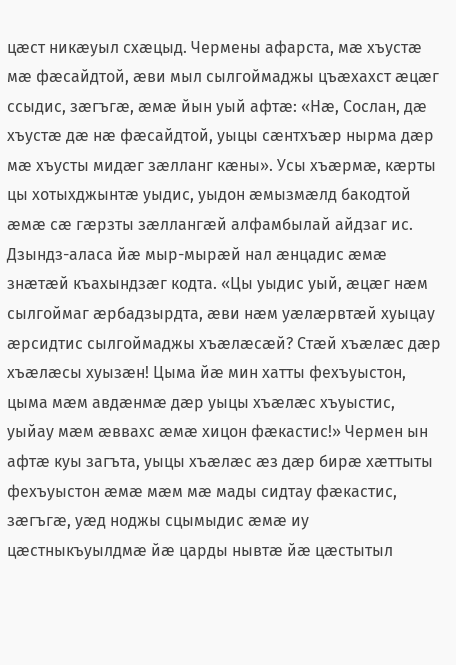цæст никæуыл схæцыд. Чермены афарста, мæ хъустæ мæ фæсайдтой, æви мыл сылгоймаджы цъæхахст æцæг ссыдис, зæгъгæ, æмæ йын уый афтæ: «Нæ, Сослан, дæ хъустæ дæ нæ фæсайдтой, уыцы сæнтхъæр нырма дæр мæ хъусты мидæг зæлланг кæны». Усы хъæрмæ, кæрты цы хотыхджынтæ уыдис, уыдон æмызмæлд бакодтой æмæ сæ гæрзты зæллангæй алфамбылай айдзаг ис. Дзындз-аласа йæ мыр-мырæй нал æнцадис æмæ знæтæй къахындзæг кодта. «Цы уыдис уый, æцæг нæм сылгоймаг æрбадзырдта, æви нæм уæлæрвтæй хуыцау æрсидтис сылгоймаджы хъæлæсæй? Стæй хъæлæс дæр хъæлæсы хуызæн! Цыма йæ мин хатты фехъуыстон, цыма мæм авдæнмæ дæр уыцы хъæлæс хъуыстис, уыйау мæм æввахс æмæ хицон фæкастис!» Чермен ын афтæ куы загъта, уыцы хъæлæс æз дæр бирæ хæттыты фехъуыстон æмæ мæм мæ мады сидтау фæкастис, зæгъгæ, уæд ноджы сцымыдис æмæ иу цæстныкъуылдмæ йæ царды нывтæ йæ цæстытыл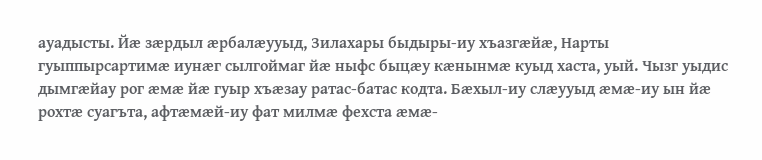ауадысты. Йæ зæрдыл æрбалæууыд, Зилахары быдыры-иу хъазгæйæ, Нарты гуыппырсартимæ иунæг сылгоймаг йæ ныфс быцæу кæнынмæ куыд хаста, уый. Чызг уыдис дымгæйау рог æмæ йæ гуыр хъæзау ратас-батас кодта. Бæхыл-иу слæууыд æмæ-иу ын йæ рохтæ суагъта, афтæмæй-иу фат милмæ фехста æмæ-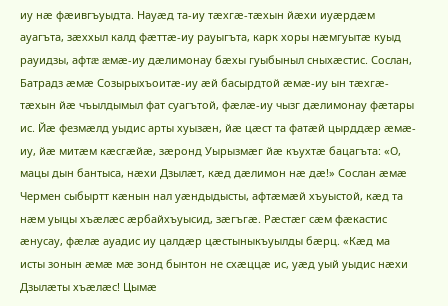иу нæ фæивгъуыдта. Науæд та-иу тæхгæ-тæхын йæхи иуæрдæм ауагъта, зæххыл калд фæттæ-иу рауыгъта, карк хоры нæмгуытæ куыд рауидзы, афтæ æмæ-иу дæлимонау бæхы гуыбыныл сныхæстис. Сослан, Батрадз æмæ Созырыхъоитæ-иу æй басырдтой æмæ-иу ын тæхгæ-тæхын йæ чъылдымыл фат суагътой, фæлæ-иу чызг дæлимонау фæтары ис. Йæ фезмæлд уыдис арты хуызæн, йæ цæст та фатæй цырддæр æмæ-иу, йæ митæм кæсгæйæ, зæронд Уырызмæг йæ къухтæ бацагъта: «О, мацы дын бантыса, нæхи Дзылæт, кæд дæлимон нæ дæ!» Сослан æмæ Чермен сыбыртт кæнын нал уæндыдысты, афтæмæй хъуыстой, кæд та нæм уыцы хъæлæс æрбайхъуысид, зæгъгæ. Рæстæг сæм фæкастис æнусау, фæлæ ауадис иу цалдæр цæстыныкъуылды бæрц. «Кæд ма исты зонын æмæ мæ зонд бынтон не схæццæ ис, уæд уый уыдис нæхи Дзылæты хъæлæс! Цымæ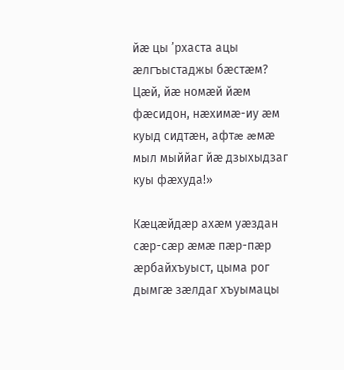йæ цы ’рхаста ацы æлгъыстаджы бæстæм? Цæй, йæ номæй йæм фæсидон, нæхимæ-иу æм куыд сидтæн, афтæ æмæ мыл мыййаг йæ дзыхыдзаг куы фæхуда!»

Кæцæйдæр ахæм уæздан сæр-сæр æмæ пæр-пæр æрбайхъуыст, цыма рог дымгæ зæлдаг хъуымацы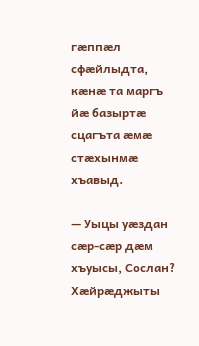гæппæл сфæйлыдта, кæнæ та маргъ йæ базыртæ сцагъта æмæ стæхынмæ хъавыд.

— Уыцы уæздан сæр-сæр дæм хъуысы, Сослан? Хæйрæджыты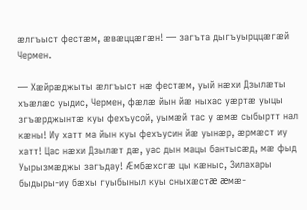æлгъыст фестæм, æвæццæгæн! — загъта дыгъуырццæгæй Чермен.

— Хæйрæджыты æлгъыст нæ фестæм, уый нæхи Дзылæты хъæлæс уыдис, Чермен, фæлæ йын йæ ныхас уæртæ уыцы згъæрджынтæ куы фехъусой, уымæй тас у æмæ сыбыртт нал кæны! Иу хатт ма йын куы фехъусин йæ уынæр, æрмæст иу хатт! Цас нæхи Дзылæт дæ, уас дын мацы бантысæд, мæ фыд Уырызмæджы загъдау! Æмбæхсгæ цы кæныс, Зилахары быдыры-иу бæхы гуыбыныл куы сныхæстæ æмæ-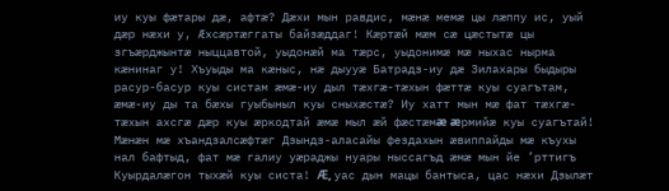иу куы фæтары дæ, афтæ? Дæхи мын равдис, мæнæ мемæ цы лæппу ис, уый дæр нæхи у, Æхсæртæггаты байзæддаг! Кæртæй мæм сæ цæстытæ цы згъæрджынтæ ныццавтой, уыдонæй ма тæрс, уыдонимæ мæ ныхас нырма кæнинаг у! Хъуыды ма кæныс, нæ дыууæ Батрадз-иу дæ Зилахары быдыры расур-басур куы систам æмæ-иу дыл тæхгæ-тæхын фæттæ куы суагътам, æмæ-иу ды та бæхы гуыбыныл куы сныхæстæ? Иу хатт мын мæ фат тæхгæ-тæхын ахсгæ дæр куы æркодтай æмæ мыл æй фæстæмæ æрмийæ куы суагътай! Мæнæн мæ хъандзалсæфтæг Дзындз-аласайы фездахын æвиппайды мæ къухы нал бафтыд, фат мæ галиу уæраджы нуары ныссагъд æмæ мын йе ’рттигъ Куырдалæгон тыхæй куы систа! Æ, уас дын мацы бантыса, цас нæхи Дзылæт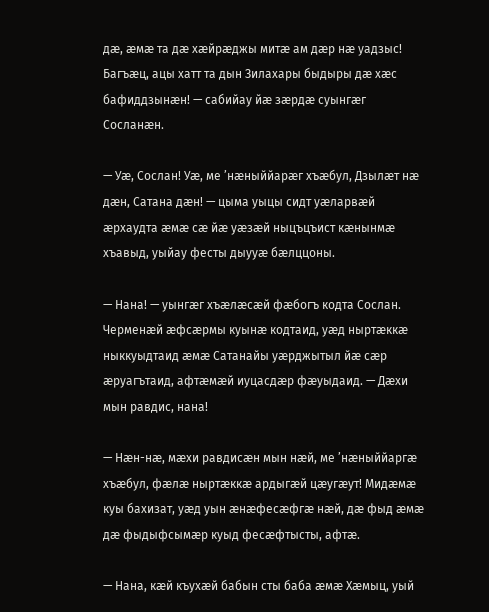дæ, æмæ та дæ хæйрæджы митæ ам дæр нæ уадзыс! Багъæц, ацы хатт та дын Зилахары быдыры дæ хæс бафиддзынæн! — сабийау йæ зæрдæ суынгæг Сосланæн.

— Уæ, Сослан! Уæ, ме ’нæныййарæг хъæбул, Дзылæт нæ дæн, Сатана дæн! — цыма уыцы сидт уæларвæй æрхаудта æмæ сæ йæ уæзæй ныцъцъист кæнынмæ хъавыд, уыйау фесты дыууæ бæлццоны.

— Нана! — уынгæг хъæлæсæй фæбогъ кодта Сослан. Черменæй æфсæрмы куынæ кодтаид, уæд ныртæккæ ныккуыдтаид æмæ Сатанайы уæрджытыл йæ сæр æруагътаид, афтæмæй иуцасдæр фæуыдаид. — Дæхи мын равдис, нана!

— Нæн-нæ, мæхи равдисæн мын нæй, ме ’нæныййаргæ хъæбул, фæлæ ныртæккæ ардыгæй цæугæут! Мидæмæ куы бахизат, уæд уын æнæфесæфгæ нæй, дæ фыд æмæ дæ фыдыфсымæр куыд фесæфтысты, афтæ.

— Нана, кæй къухæй бабын сты баба æмæ Хæмыц, уый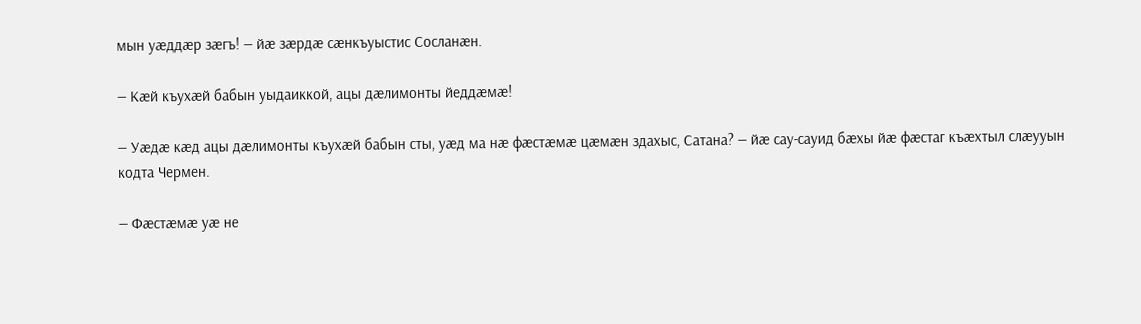мын уæддæр зæгъ! — йæ зæрдæ сæнкъуыстис Сосланæн.

— Кæй къухæй бабын уыдаиккой, ацы дæлимонты йеддæмæ!

— Уæдæ кæд ацы дæлимонты къухæй бабын сты, уæд ма нæ фæстæмæ цæмæн здахыс, Сатана? — йæ сау-сауид бæхы йæ фæстаг къæхтыл слæууын кодта Чермен.

— Фæстæмæ уæ не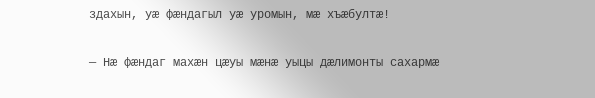здахын, уæ фæндагыл уæ уромын, мæ хъæбултæ!

— Нæ фæндаг махæн цæуы мæнæ уыцы дæлимонты сахармæ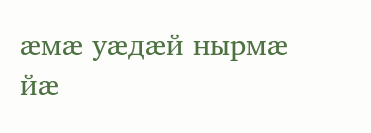æмæ уæдæй нырмæ йæ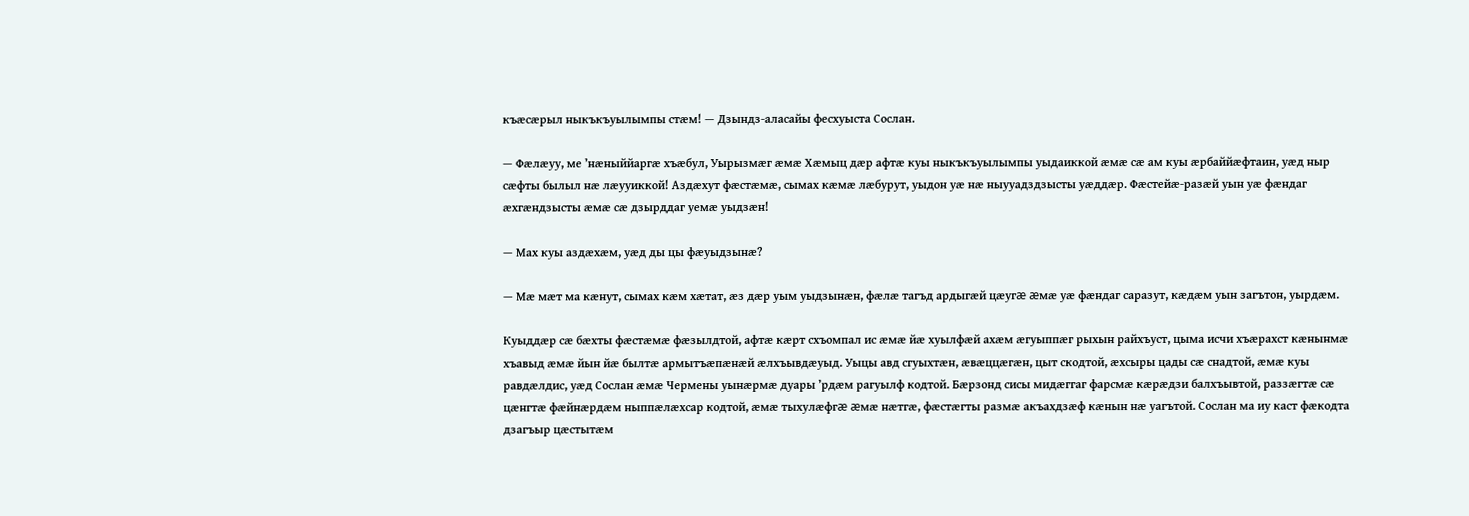къæсæрыл ныкъкъуылымпы стæм! — Дзындз-аласайы фесхуыста Сослан.

— Фæлæуу, ме ’нæныййаргæ хъæбул, Уырызмæг æмæ Хæмыц дæр афтæ куы ныкъкъуылымпы уыдаиккой æмæ сæ ам куы æрбаййæфтаин, уæд ныр сæфты былыл нæ лæууиккой! Аздæхут фæстæмæ, сымах кæмæ лæбурут, уыдон уæ нæ ныууадздзысты уæддæр. Фæстейæ-разæй уын уæ фæндаг æхгæндзысты æмæ сæ дзырддаг уемæ уыдзæн!

— Мах куы аздæхæм, уæд ды цы фæуыдзынæ?

— Мæ мæт ма кæнут, сымах кæм хæтат, æз дæр уым уыдзынæн, фæлæ тагъд ардыгæй цæугæ æмæ уæ фæндаг саразут, кæдæм уын загътон, уырдæм.

Куыддæр сæ бæхты фæстæмæ фæзылдтой, афтæ кæрт схъомпал ис æмæ йæ хуылфæй ахæм æгуыппæг рыхын райхъуст, цыма исчи хъæрахст кæнынмæ хъавыд æмæ йын йæ былтæ армытъæпæнæй æлхъывдæуыд. Уыцы авд сгуыхтæн, æвæццæгæн, цыт скодтой, æхсыры цады сæ снадтой, æмæ куы равдæлдис, уæд Сослан æмæ Чермены уынæрмæ дуары ’рдæм рагуылф кодтой. Бæрзонд сисы мидæггаг фарсмæ кæрæдзи балхъывтой, раззæгтæ сæ цæнгтæ фæйнæрдæм ныппæлæхсар кодтой, æмæ тыхулæфгæ æмæ нæтгæ, фæстæгты размæ акъахдзæф кæнын нæ уагътой. Сослан ма иу каст фæкодта дзагъыр цæстытæм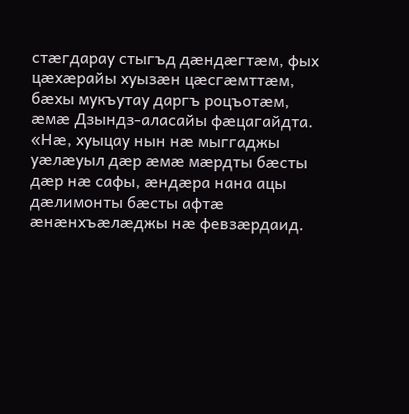стæгдарау стыгъд дæндæгтæм, фых цæхæрайы хуызæн цæсгæмттæм, бæхы мукъутау даргъ роцъотæм, æмæ Дзындз-аласайы фæцагайдта. «Нæ, хуыцау нын нæ мыггаджы уæлæуыл дæр æмæ мæрдты бæсты дæр нæ сафы, æндæра нана ацы дæлимонты бæсты афтæ æнæнхъæлæджы нæ февзæрдаид.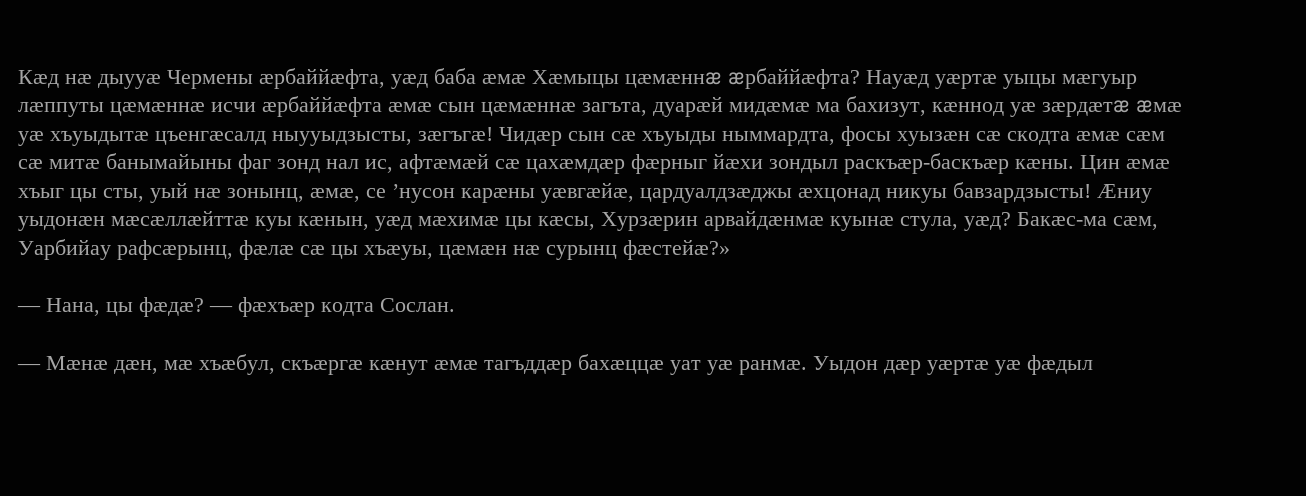Кæд нæ дыууæ Чермены æрбаййæфта, уæд баба æмæ Хæмыцы цæмæннæ æрбаййæфта? Науæд уæртæ уыцы мæгуыр лæппуты цæмæннæ исчи æрбаййæфта æмæ сын цæмæннæ загъта, дуарæй мидæмæ ма бахизут, кæннод уæ зæрдæтæ æмæ уæ хъуыдытæ цъенгæсалд ныууыдзысты, зæгъгæ! Чидæр сын сæ хъуыды ныммардта, фосы хуызæн сæ скодта æмæ сæм сæ митæ банымайыны фаг зонд нал ис, афтæмæй сæ цахæмдæр фæрныг йæхи зондыл раскъæр-баскъæр кæны. Цин æмæ хъыг цы сты, уый нæ зонынц, æмæ, се ’нусон карæны уæвгæйæ, цардуалдзæджы æхцонад никуы бавзардзысты! Æниу уыдонæн мæсæллæйттæ куы кæнын, уæд мæхимæ цы кæсы, Хурзæрин арвайдæнмæ куынæ стула, уæд? Бакæс-ма сæм, Уарбийау рафсæрынц, фæлæ сæ цы хъæуы, цæмæн нæ сурынц фæстейæ?»

— Нана, цы фæдæ? — фæхъæр кодта Сослан.

— Мæнæ дæн, мæ хъæбул, скъæргæ кæнут æмæ тагъддæр бахæццæ уат уæ ранмæ. Уыдон дæр уæртæ уæ фæдыл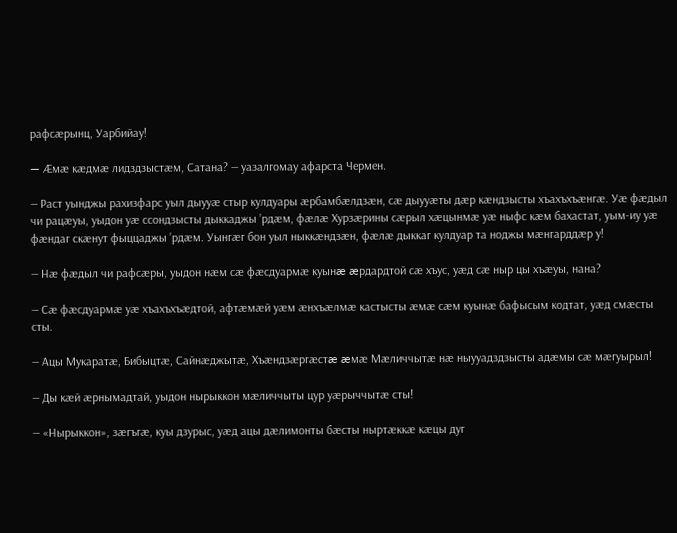рафсæрынц, Уарбийау!

— Æмæ кæдмæ лидздзыстæм, Сатана? — уазалгомау афарста Чермен.

— Раст уынджы рахизфарс уыл дыууæ стыр кулдуары æрбамбæлдзæн, сæ дыууæты дæр кæндзысты хъахъхъæнгæ. Уæ фæдыл чи рацæуы, уыдон уæ ссондзысты дыккаджы ’рдæм, фæлæ Хурзæрины сæрыл хæцынмæ уæ ныфс кæм бахастат, уым-иу уæ фæндаг скæнут фыццаджы ’рдæм. Уынгæг бон уыл ныккæндзæн, фæлæ дыккаг кулдуар та ноджы мæнгарддæр у!

— Нæ фæдыл чи рафсæры, уыдон нæм сæ фæсдуармæ куынæ æрдардтой сæ хъус, уæд сæ ныр цы хъæуы, нана?

— Сæ фæсдуармæ уæ хъахъхъæдтой, афтæмæй уæм æнхъæлмæ кастысты æмæ сæм куынæ бафысым кодтат, уæд смæсты сты.

— Ацы Мукаратæ, Бибыцтæ, Сайнæджытæ, Хъæндзæргæстæ æмæ Мæличчытæ нæ ныууадздзысты адæмы сæ мæгуырыл!

— Ды кæй æрнымадтай, уыдон нырыккон мæличчыты цур уæрыччытæ сты!

— «Нырыккон», зæгъгæ, куы дзурыс, уæд ацы дæлимонты бæсты ныртæккæ кæцы дуг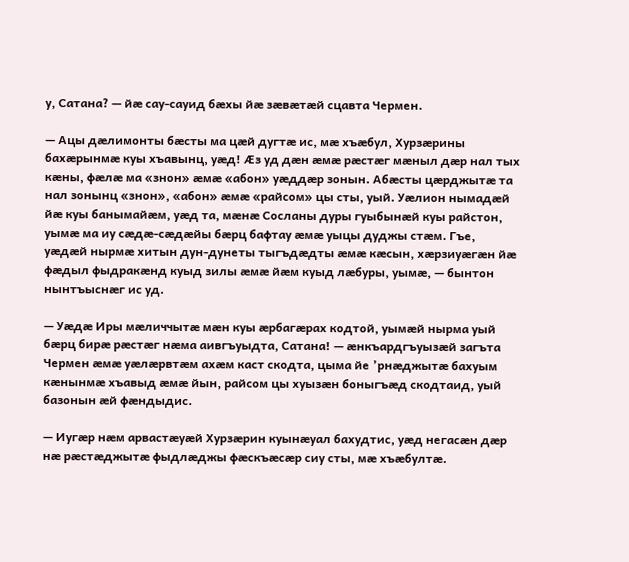у, Сатана? — йæ сау-сауид бæхы йæ зæвæтæй сцавта Чермен.

— Ацы дæлимонты бæсты ма цæй дугтæ ис, мæ хъæбул, Хурзæрины бахæрынмæ куы хъавынц, уæд! Æз уд дæн æмæ рæстæг мæныл дæр нал тых кæны, фæлæ ма «знон» æмæ «абон» уæддæр зонын. Абæсты цæрджытæ та нал зонынц «знон», «абон» æмæ «райсом» цы сты, уый. Уæлион нымадæй йæ куы банымайæм, уæд та, мæнæ Сосланы дуры гуыбынæй куы райстон, уымæ ма иу сæдæ-сæдæйы бæрц бафтау æмæ уыцы дуджы стæм. Гъе, уæдæй нырмæ хитын дун-дунеты тыгъдæдты æмæ кæсын, хæрзиуæгæн йæ фæдыл фыдракæнд куыд зилы æмæ йæм куыд лæбуры, уымæ, — бынтон нынтъыснæг ис уд.

— Уæдæ Иры мæличчытæ мæн куы æрбагæрах кодтой, уымæй нырма уый бæрц бирæ рæстæг нæма аивгъуыдта, Сатана! — æнкъардгъуызæй загъта Чермен æмæ уæлæрвтæм ахæм каст скодта, цыма йе ’рнæджытæ бахуым кæнынмæ хъавыд æмæ йын, райсом цы хуызæн боныгъæд скодтаид, уый базонын æй фæндыдис.

— Иугæр нæм арвастæуæй Хурзæрин куынæуал бахудтис, уæд негасæн дæр нæ рæстæджытæ фыдлæджы фæскъæсæр сиу сты, мæ хъæбултæ.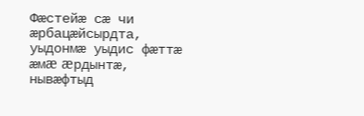Фæстейæ сæ чи æрбацæйсырдта, уыдонмæ уыдис фæттæ æмæ æрдынтæ, нывæфтыд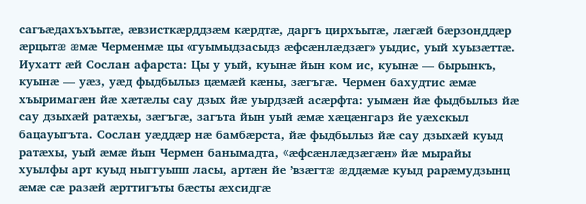сагъæдахъхъытæ, æвзисткæрддзæм кæрдтæ, даргъ цирхъытæ, лæгæй бæрзонддæр æрцытæ æмæ Черменмæ цы «гуымыдзасыдз æфсæнлæдзæг» уыдис, уый хуызæттæ. Иухатт æй Сослан афарста: Цы у уый, куынæ йын ком ис, куынæ — бырынкъ, куынæ — уæз, уæд фыдбылыз цæмæй кæны, зæгъгæ. Чермен бахудтис æмæ хъыримагæн йæ хæтæлы сау дзых йæ уырдзæй асæрфта: уымæн йæ фыдбылыз йæ сау дзыхæй ратæхы, зæгъгæ, загъта йын уый æмæ хæцæнгарз йе уæхскыл бацауыгъта. Сослан уæддæр нæ бамбæрста, йæ фыдбылыз йæ сау дзыхæй куыд ратæхы, уый æмæ йын Чермен банымадта, «æфсæнлæдзæгæн» йæ мырайы хуылфы арт куыд ныггуыпп ласы, артæн йе ’взæгтæ æддæмæ куыд рарæмудзынц æмæ сæ разæй æрттигъты бæсты æхсидгæ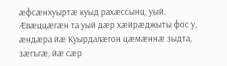æфсæнхуыртæ куыд рахæссынц, уый. Æвæццæгæн та уый дæр хæйрæджыты фос у, æндæра йæ Куырдалæгон цæмæннæ зыдта, зæгъгæ, йæ сæр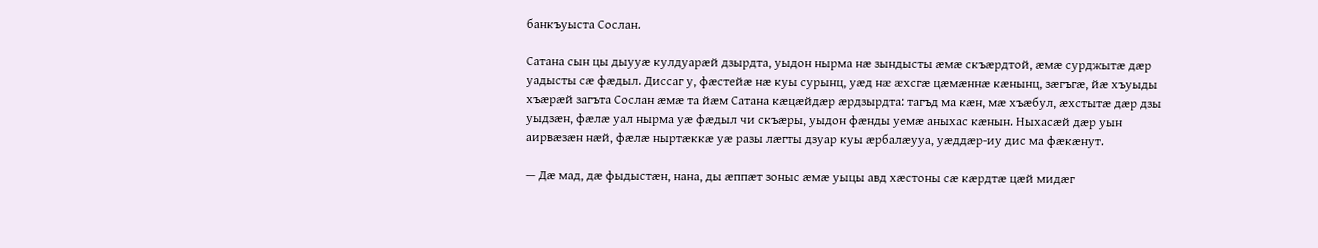банкъуыста Сослан.

Сатана сын цы дыууæ кулдуарæй дзырдта, уыдон нырма нæ зындысты æмæ скъæрдтой, æмæ сурджытæ дæр уадысты сæ фæдыл. Диссаг у, фæстейæ нæ куы сурынц, уæд нæ æхсгæ цæмæннæ кæнынц, зæгъгæ, йæ хъуыды хъæрæй загъта Сослан æмæ та йæм Сатана кæцæйдæр æрдзырдта: тагъд ма кæн, мæ хъæбул, æхстытæ дæр дзы уыдзæн, фæлæ уал нырма уæ фæдыл чи скъæры, уыдон фæнды уемæ аныхас кæнын. Ныхасæй дæр уын аирвæзæн нæй, фæлæ ныртæккæ уæ разы лæгты дзуар куы æрбалæууа, уæддæр-иу дис ма фæкæнут.

— Дæ мад, дæ фыдыстæн, нана, ды æппæт зоныс æмæ уыцы авд хæстоны сæ кæрдтæ цæй мидæг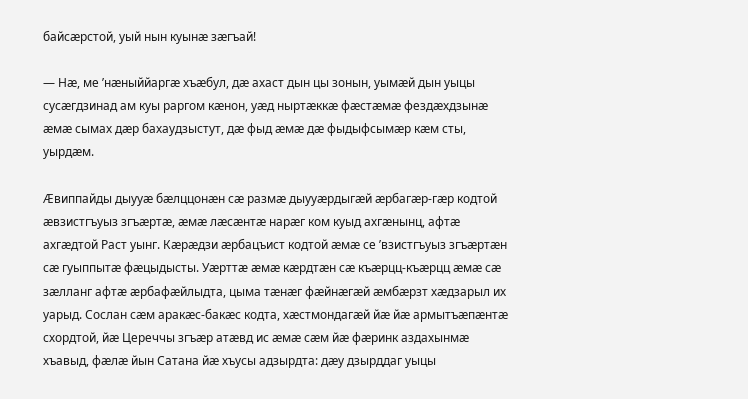байсæрстой, уый нын куынæ зæгъай!

— Нæ, ме ’нæныййаргæ хъæбул, дæ ахаст дын цы зонын, уымæй дын уыцы сусæгдзинад ам куы раргом кæнон, уæд ныртæккæ фæстæмæ фездæхдзынæ æмæ сымах дæр бахаудзыстут, дæ фыд æмæ дæ фыдыфсымæр кæм сты, уырдæм.

Æвиппайды дыууæ бæлццонæн сæ размæ дыууæрдыгæй æрбагæр-гæр кодтой æвзистгъуыз згъæртæ, æмæ лæсæнтæ нарæг ком куыд ахгæнынц, афтæ ахгæдтой Раст уынг. Кæрæдзи æрбацъист кодтой æмæ се ’взистгъуыз згъæртæн сæ гуыппытæ фæцыдысты. Уæрттæ æмæ кæрдтæн сæ къæрцц-къæрцц æмæ сæ зæлланг афтæ æрбафæйлыдта, цыма тæнæг фæйнæгæй æмбæрзт хæдзарыл их уарыд. Сослан сæм аракæс-бакæс кодта, хæстмондагæй йæ йæ армытъæпæнтæ схордтой, йæ Цереччы згъæр атæвд ис æмæ сæм йæ фæринк аздахынмæ хъавыд, фæлæ йын Сатана йæ хъусы адзырдта: дæу дзырддаг уыцы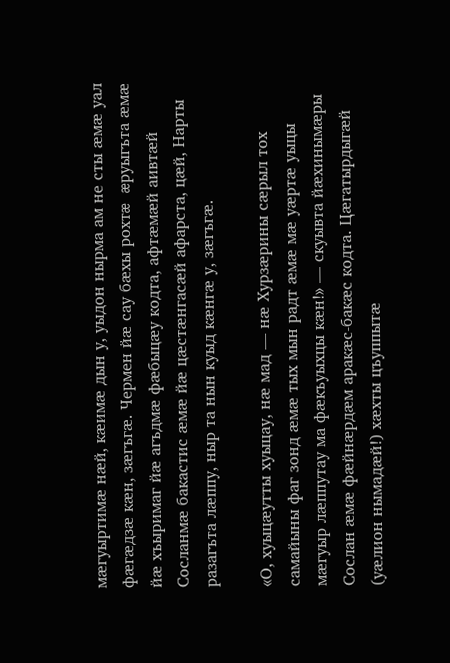мæгуыртимæ нæй, кæимæ дын у, уыдон нырма ам не сты æмæ уал фæгæдзæ кæн, зæгъгæ. Чермен йæ сау бæхы рохтæ æруыгъта æмæ йæ хъыримаг йæ агъдмæ фæбыцæу кодта, афтæмæй аивтæй Сосланмæ бакастис æмæ йæ цæстæнгасæй афарста, цæй, Нарты разагъта лæппу, ныр та нын куыд кæнгæ у, зæгъгæ.

«О, хуыцæутты хуыцау, нæ мад — нæ Хурзæрины сæрыл тох самайыны фаг зонд æмæ тых мын радт æмæ мæ уæртæ уыцы мæгуыр лæппутау ма фæкъуыхцы кæн!» — скуывта йæхинымæры Сослан æмæ фæйнæрдæм аракæс-бакæс кодта. Цæгатырдыгæй (уæлион нымадæй!) хæхты цъуппытæ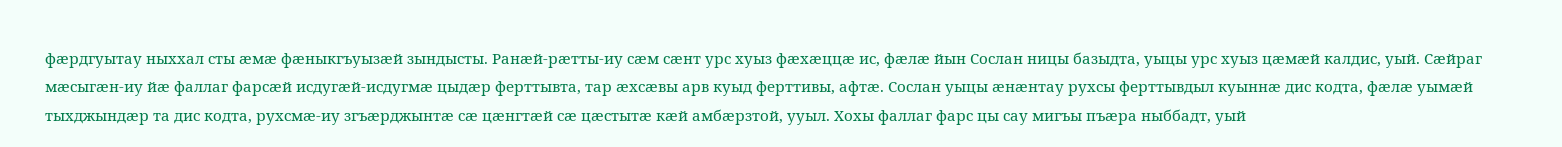фæрдгуытау ныххал сты æмæ фæныкгъуызæй зындысты. Ранæй-рæтты-иу сæм сæнт урс хуыз фæхæццæ ис, фæлæ йын Сослан ницы базыдта, уыцы урс хуыз цæмæй калдис, уый. Сæйраг мæсыгæн-иу йæ фаллаг фарсæй исдугæй-исдугмæ цыдæр ферттывта, тар æхсæвы арв куыд ферттивы, афтæ. Сослан уыцы æнæнтау рухсы ферттывдыл куыннæ дис кодта, фæлæ уымæй тыхджындæр та дис кодта, рухсмæ-иу згъæрджынтæ сæ цæнгтæй сæ цæстытæ кæй амбæрзтой, ууыл. Хохы фаллаг фарс цы сау мигъы пъæра ныббадт, уый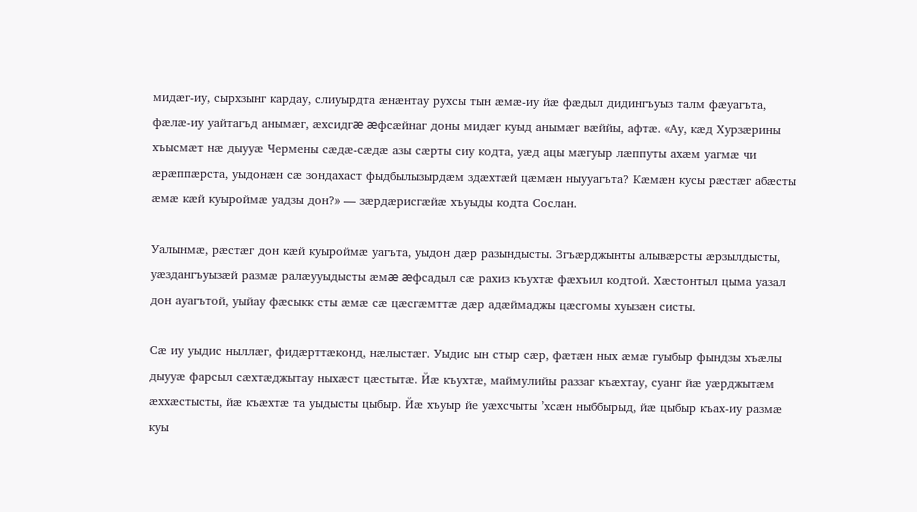мидæг-иу, сырхзынг кардау, слиуырдта æнæнтау рухсы тын æмæ-иу йæ фæдыл дидингъуыз талм фæуагъта, фæлæ-иу уайтагъд анымæг, æхсидгæ æфсæйнаг доны мидæг куыд анымæг вæййы, афтæ. «Ау, кæд Хурзæрины хъысмæт нæ дыууæ Чермены сæдæ-сæдæ азы сæрты сиу кодта, уæд ацы мæгуыр лæппуты ахæм уагмæ чи æрæппæрста, уыдонæн сæ зондахаст фыдбылызырдæм здæхтæй цæмæн ныууагъта? Кæмæн кусы рæстæг абæсты æмæ кæй куыроймæ уадзы дон?» — зæрдæрисгæйæ хъуыды кодта Сослан.

Уалынмæ, рæстæг дон кæй куыроймæ уагъта, уыдон дæр разындысты. Згъæрджынты алывæрсты æрзылдысты, уæздангъуызæй размæ ралæууыдысты æмæ æфсадыл сæ рахиз къухтæ фæхъил кодтой. Хæстонтыл цыма уазал дон ауагътой, уыйау фæсыкк сты æмæ сæ цæсгæмттæ дæр адæймаджы цæсгомы хуызæн систы.

Сæ иу уыдис ныллæг, фидæрттæконд, нæлыстæг. Уыдис ын стыр сæр, фæтæн ных æмæ гуыбыр фындзы хъæлы дыууæ фарсыл сæхтæджытау ныхæст цæстытæ. Йæ къухтæ, маймулийы раззаг къæхтау, суанг йæ уæрджытæм æххæстысты, йæ къæхтæ та уыдысты цыбыр. Йæ хъуыр йе уæхсчыты ’хсæн ныббырыд, йæ цыбыр къах-иу размæ куы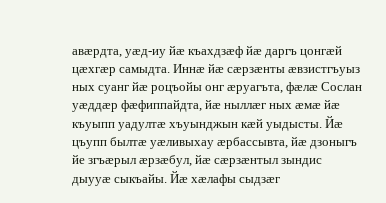авæрдта, уæд-иу йæ къахдзæф йæ даргъ цонгæй цæхгæр самыдта. Иннæ йæ сæрзæнты æвзистгъуыз ных суанг йæ роцъойы онг æруагъта, фæлæ Сослан уæддæр фæфиппайдта, йæ ныллæг ных æмæ йæ къуыпп уадултæ хъуынджын кæй уыдысты. Йæ цъупп былтæ уæливыхау æрбассывта, йæ дзоныгъ йе згъæрыл æрзæбул, йæ сæрзæнтыл зындис дыууæ сыкъайы. Йæ хæлафы сыдзæг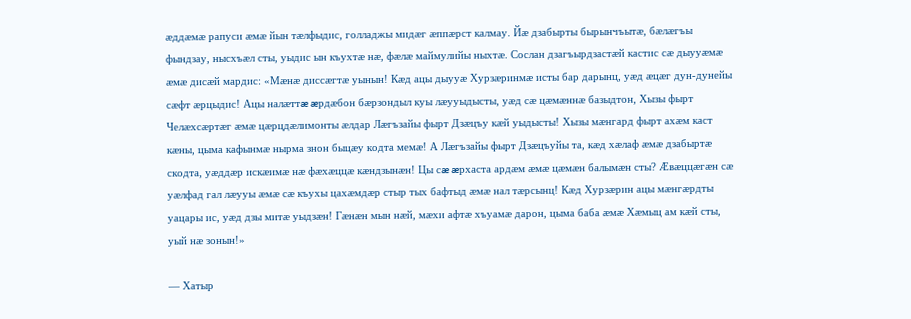æддæмæ рапуси æмæ йын тæлфыдис, голладжы мидæг æппæрст калмау. Йæ дзабырты бырынчъытæ, бæлæгъы фындзау, нысхъæл сты, уыдис ын къухтæ нæ, фæлæ маймулийы ныхтæ. Сослан дзагъырдзастæй кастис сæ дыууæмæ æмæ дисæй мардис: «Мæнæ диссæгтæ уынын! Кæд ацы дыууæ Хурзæринмæ исты бар дарынц, уæд æцæг дун-дунейы сæфт æрцыдис! Ацы налæттæ æрдæбон бæрзондыл куы лæууыдысты, уæд сæ цæмæннæ базыдтон, Хызы фырт Челæхсæртæг æмæ цæрцдæлимонты æлдар Лæгъзайы фырт Дзæцъу кæй уыдысты! Хызы мæнгард фырт ахæм каст кæны, цыма кафынмæ нырма знон быцæу кодта мемæ! А Лæгъзайы фырт Дзæцъуйы та, кæд хæлаф æмæ дзабыртæ скодта, уæддæр искæимæ нæ фæхæццæ кæндзынæн! Цы сæ æрхаста ардæм æмæ цæмæн балымæн сты? Æвæццæгæн сæ уæлфад гал лæууы æмæ сæ къухы цахæмдæр стыр тых бафтыд æмæ нал тæрсынц! Кæд Хурзæрин ацы мæнгæрдты уацары ис, уæд дзы митæ уыдзæн! Гæнæн мын нæй, мæхи афтæ хъуамæ дарон, цыма баба æмæ Хæмыц ам кæй сты, уый нæ зонын!»

— Хатыр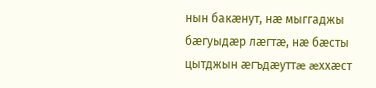нын бакæнут, нæ мыггаджы бæгуыдæр лæгтæ, нæ бæсты цытджын æгъдæуттæ æххæст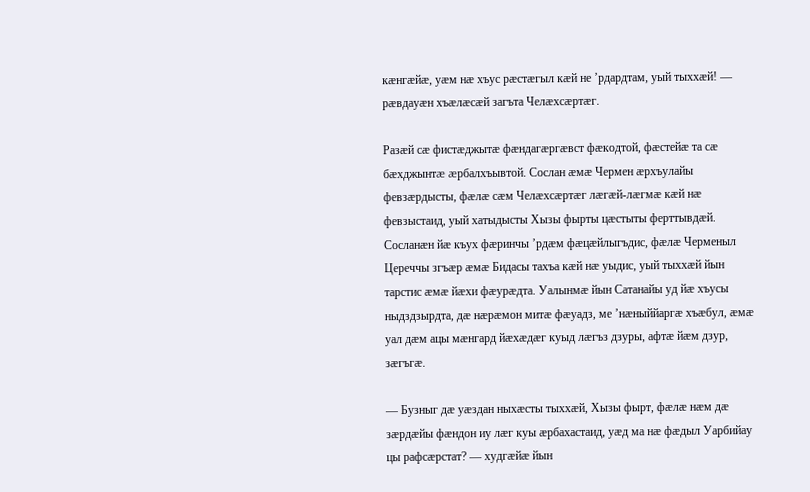кæнгæйæ, уæм нæ хъус рæстæгыл кæй не ’рдардтам, уый тыххæй! — рæвдауæн хъæлæсæй загъта Челæхсæртæг.

Разæй сæ фистæджытæ фæндагæргæвст фæкодтой, фæстейæ та сæ бæхджынтæ æрбалхъывтой. Сослан æмæ Чермен æрхъулайы февзæрдысты, фæлæ сæм Челæхсæртæг лæгæй-лæгмæ кæй нæ февзыстаид, уый хатыдысты Хызы фырты цæстыты ферттывдæй. Сосланæн йæ къух фæринчы ’рдæм фæцæйлыгъдис, фæлæ Черменыл Цереччы згъæр æмæ Бидасы тахъа кæй нæ уыдис, уый тыххæй йын тарстис æмæ йæхи фæурæдта. Уалынмæ йын Сатанайы уд йæ хъусы ныдздзырдта, дæ нæрæмон митæ фæуадз, ме ’нæныййаргæ хъæбул, æмæ уал дæм ацы мæнгард йæхæдæг куыд лæгъз дзуры, афтæ йæм дзур, зæгъгæ.

— Бузныг дæ уæздан ныхæсты тыххæй, Хызы фырт, фæлæ нæм дæ зæрдæйы фæндон иу лæг куы æрбахастаид, уæд ма нæ фæдыл Уарбийау цы рафсæрстат? — худгæйæ йын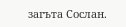загъта Сослан.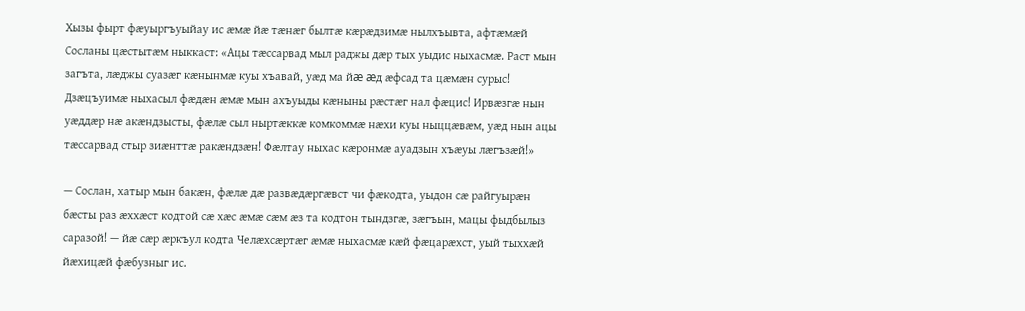Хызы фырт фæуыргъуыйау ис æмæ йæ тæнæг былтæ кæрæдзимæ нылхъывта, афтæмæй Сосланы цæстытæм ныккаст: «Ацы тæссарвад мыл раджы дæр тых уыдис ныхасмæ. Раст мын загъта, лæджы суазæг кæнынмæ куы хъавай, уæд ма йæ æд æфсад та цæмæн сурыс! Дзæцъуимæ ныхасыл фæдæн æмæ мын ахъуыды кæныны рæстæг нал фæцис! Ирвæзгæ нын уæддæр нæ акæндзысты, фæлæ сыл ныртæккæ комкоммæ нæхи куы ныццæвæм, уæд нын ацы тæссарвад стыр зиæнттæ ракæндзæн! Фæлтау ныхас кæронмæ ауадзын хъæуы лæгъзæй!»

— Сослан, хатыр мын бакæн, фæлæ дæ развæдæргæвст чи фæкодта, уыдон сæ райгуырæн бæсты раз æххæст кодтой сæ хæс æмæ сæм æз та кодтон тындзгæ, зæгъын, мацы фыдбылыз саразой! — йæ сæр æркъул кодта Челæхсæртæг æмæ ныхасмæ кæй фæцарæхст, уый тыххæй йæхицæй фæбузныг ис.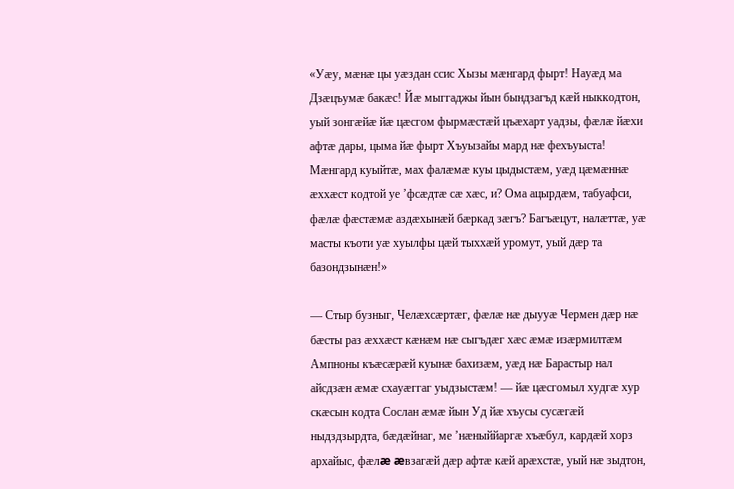«Уæу, мæнæ цы уæздан ссис Хызы мæнгард фырт! Науæд ма Дзæцъумæ бакæс! Йæ мыггаджы йын бындзагъд кæй ныккодтон, уый зонгæйæ йæ цæсгом фырмæстæй цъæхарт уадзы, фæлæ йæхи афтæ дары, цыма йæ фырт Хъуызайы мард нæ фехъуыста! Мæнгард куыйтæ, мах фалæмæ куы цыдыстæм, уæд цæмæннæ æххæст кодтой уе ’фсæдтæ сæ хæс, и? Ома ацырдæм, табуафси, фæлæ фæстæмæ аздæхынæй бæркад зæгъ? Багъæцут, налæттæ, уæ масты къоти уæ хуылфы цæй тыххæй уромут, уый дæр та базондзынæн!»

— Стыр бузныг, Челæхсæртæг, фæлæ нæ дыууæ Чермен дæр нæ бæсты раз æххæст кæнæм нæ сыгъдæг хæс æмæ изæрмилтæм Ампноны къæсæрæй куынæ бахизæм, уæд нæ Барастыр нал айсдзæн æмæ схауæггаг уыдзыстæм! — йæ цæсгомыл худгæ хур скæсын кодта Сослан æмæ йын Уд йæ хъусы сусæгæй ныдздзырдта, бæдæйнаг, ме ’нæныййаргæ хъæбул, кардæй хорз архайыс, фæлæ æвзагæй дæр афтæ кæй арæхстæ, уый нæ зыдтон,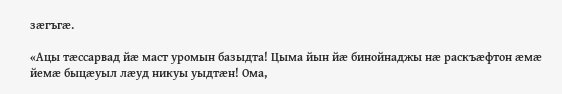зæгъгæ.

«Ацы тæссарвад йæ маст уромын базыдта! Цыма йын йæ бинойнаджы нæ раскъæфтон æмæ йемæ быцæуыл лæуд никуы уыдтæн! Ома,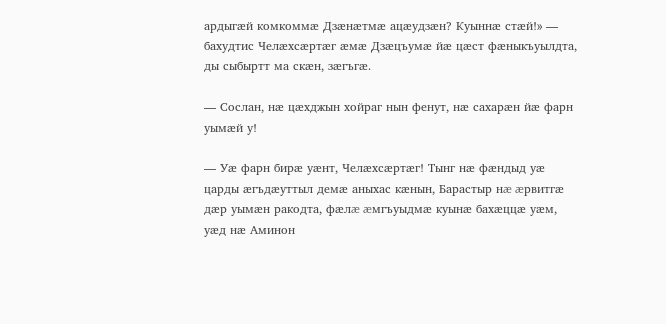ардыгæй комкоммæ Дзæнæтмæ ацæудзæн? Куыннæ стæй!» — бахудтис Челæхсæртæг æмæ Дзæцъумæ йæ цæст фæныкъуылдта, ды сыбыртт ма скæн, зæгъгæ.

— Сослан, нæ цæхджын хойраг нын фенут, нæ сахарæн йæ фарн уымæй у!

— Уæ фарн бирæ уæнт, Челæхсæртæг! Тынг нæ фæндыд уæ царды æгъдæуттыл демæ аныхас кæнын, Барастыр нæ æрвитгæ дæр уымæн ракодта, фæлæ æмгъуыдмæ куынæ бахæццæ уæм, уæд нæ Аминон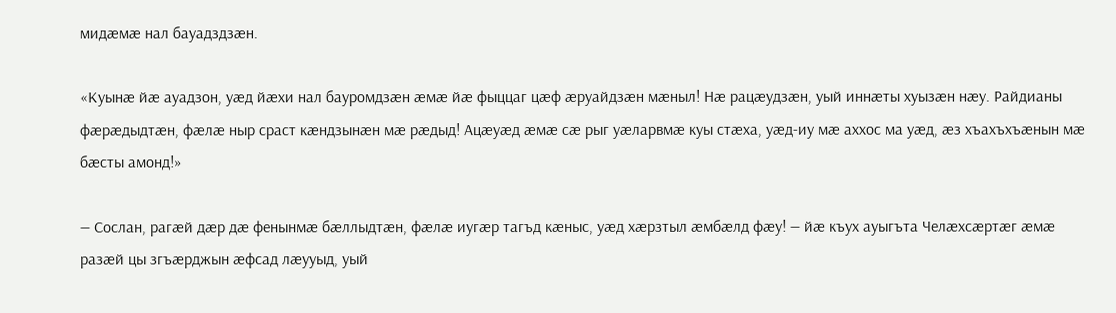мидæмæ нал бауадздзæн.

«Куынæ йæ ауадзон, уæд йæхи нал бауромдзæн æмæ йæ фыццаг цæф æруайдзæн мæныл! Нæ рацæудзæн, уый иннæты хуызæн нæу. Райдианы фæрæдыдтæн, фæлæ ныр сраст кæндзынæн мæ рæдыд! Ацæуæд æмæ сæ рыг уæларвмæ куы стæха, уæд-иу мæ аххос ма уæд, æз хъахъхъæнын мæ бæсты амонд!»

— Сослан, рагæй дæр дæ фенынмæ бæллыдтæн, фæлæ иугæр тагъд кæныс, уæд хæрзтыл æмбæлд фæу! — йæ къух ауыгъта Челæхсæртæг æмæ разæй цы згъæрджын æфсад лæууыд, уый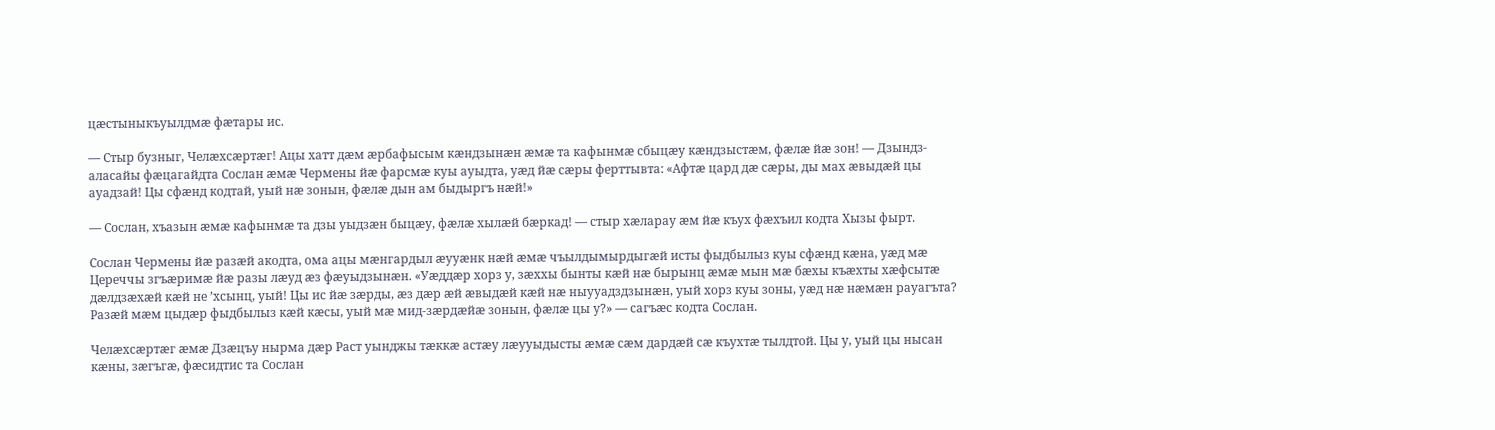цæстыныкъуылдмæ фæтары ис.

— Стыр бузныг, Челæхсæртæг! Ацы хатт дæм æрбафысым кæндзынæн æмæ та кафынмæ сбыцæу кæндзыстæм, фæлæ йæ зон! — Дзындз-аласайы фæцагайдта Сослан æмæ Чермены йæ фарсмæ куы ауыдта, уæд йæ сæры ферттывта: «Афтæ цард дæ сæры, ды мах æвыдæй цы ауадзай! Цы сфæнд кодтай, уый нæ зонын, фæлæ дын ам быдыргъ нæй!»

— Сослан, хъазын æмæ кафынмæ та дзы уыдзæн быцæу, фæлæ хылæй бæркад! — стыр хæларау æм йæ къух фæхъил кодта Хызы фырт.

Сослан Чермены йæ разæй акодта, ома ацы мæнгардыл æууæнк нæй æмæ чъылдымырдыгæй исты фыдбылыз куы сфæнд кæна, уæд мæ Цереччы згъæримæ йæ разы лæуд æз фæуыдзынæн. «Уæддæр хорз у, зæххы бынты кæй нæ бырынц æмæ мын мæ бæхы къæхты хæфсытæ дæлдзæхæй кæй не ’хсынц, уый! Цы ис йæ зæрды, æз дæр æй æвыдæй кæй нæ ныууадздзынæн, уый хорз куы зоны, уæд нæ нæмæн рауагъта? Разæй мæм цыдæр фыдбылыз кæй кæсы, уый мæ мид-зæрдæйæ зонын, фæлæ цы у?» — сагъæс кодта Сослан.

Челæхсæртæг æмæ Дзæцъу нырма дæр Раст уынджы тæккæ астæу лæууыдысты æмæ сæм дардæй сæ къухтæ тылдтой. Цы у, уый цы нысан кæны, зæгъгæ, фæсидтис та Сослан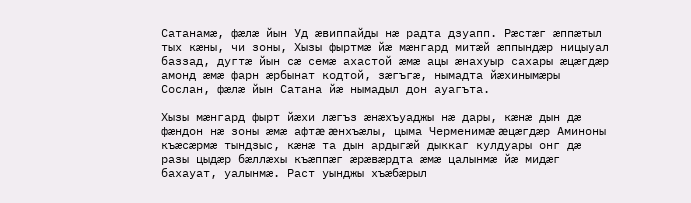Сатанамæ, фæлæ йын Уд æвиппайды нæ радта дзуапп. Рæстæг æппæтыл тых кæны, чи зоны, Хызы фыртмæ йæ мæнгард митæй æппындæр ницыуал баззад, дугтæ йын сæ семæ ахастой æмæ ацы æнахуыр сахары æцæгдæр амонд æмæ фарн æрбынат кодтой, зæгъгæ, нымадта йæхинымæры Сослан, фæлæ йын Сатана йæ нымадыл дон ауагъта.

Хызы мæнгард фырт йæхи лæгъз æнæхъуаджы нæ дары, кæнæ дын дæ фæндон нæ зоны æмæ афтæ æнхъæлы, цыма Черменимæ æцæгдæр Аминоны къæсæрмæ тындзыс, кæнæ та дын ардыгæй дыккаг кулдуары онг дæ разы цыдæр бæллæхы къæппæг æрæвæрдта æмæ цалынмæ йæ мидæг бахауат, уалынмæ. Раст уынджы хъæбæрыл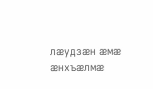лæудзæн æмæ æнхъæлмæ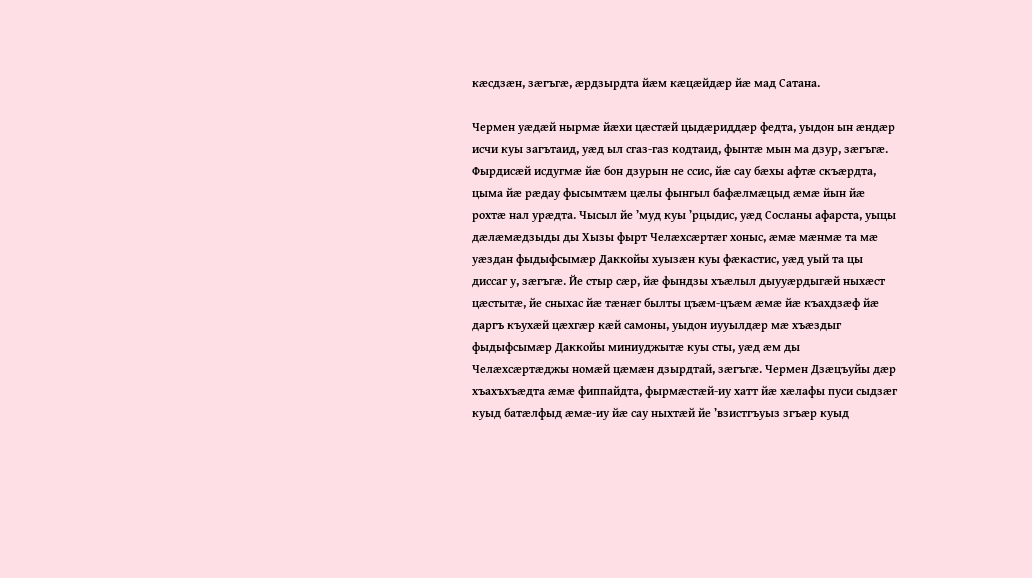кæсдзæн, зæгъгæ, æрдзырдта йæм кæцæйдæр йæ мад Сатана.

Чермен уæдæй нырмæ йæхи цæстæй цыдæриддæр федта, уыдон ын æндæр исчи куы загътаид, уæд ыл сгаз-газ кодтаид, фынтæ мын ма дзур, зæгъгæ. Фырдисæй исдугмæ йæ бон дзурын не ссис, йæ сау бæхы афтæ скъæрдта, цыма йæ рæдау фысымтæм цæлы фынгыл бафæлмæцыд æмæ йын йæ рохтæ нал урæдта. Чысыл йе ’муд куы ’рцыдис, уæд Сосланы афарста, уыцы дæлæмæдзыды ды Хызы фырт Челæхсæртæг хоныс, æмæ мæнмæ та мæ уæздан фыдыфсымæр Даккойы хуызæн куы фæкастис, уæд уый та цы диссаг у, зæгъгæ. Йе стыр сæр, йæ фындзы хъæлыл дыууæрдыгæй ныхæст цæстытæ, йе сныхас йæ тæнæг былты цъæм-цъæм æмæ йæ къахдзæф йæ даргъ къухæй цæхгæр кæй самоны, уыдон иууылдæр мæ хъæздыг фыдыфсымæр Даккойы миниуджытæ куы сты, уæд æм ды Челæхсæртæджы номæй цæмæн дзырдтай, зæгъгæ. Чермен Дзæцъуйы дæр хъахъхъæдта æмæ фиппайдта, фырмæстæй-иу хатт йæ хæлафы пуси сыдзæг куыд батæлфыд æмæ-иу йæ сау ныхтæй йе ’взистгъуыз згъæр куыд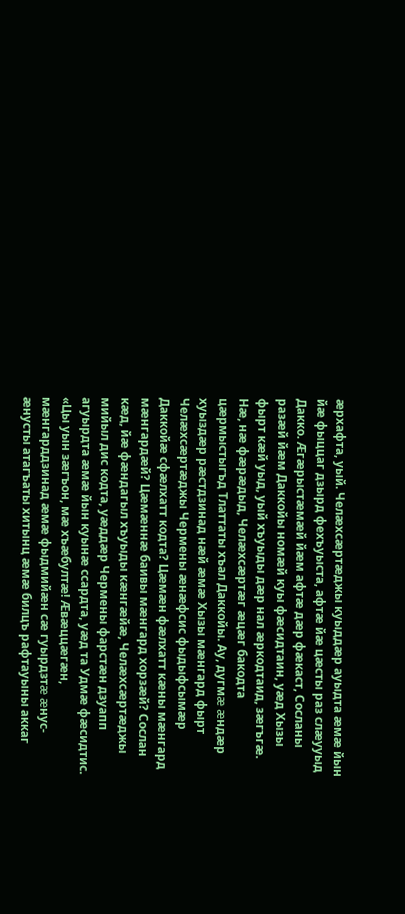æрхафта, уый. Челæхсæртæджы куыддæр ауыдта æмæ йын йæ фыццаг дзырд фехъуыста, афтæ йæ цæсты раз слæууыд Дакко. Æгæрыстæмæй йæм афтæ дæр фæкаст, Сосланы разæй йæм Даккойы номæй куы фæсидтаин, уæд Хызы фырт кæй уыд, уый хъуыды дæр нал æркодтаид, зæгъгæ. Нæ, нæ фæрæдыд, Челæхсæртæг æцæг бакодта цæрмыстыгъд Тлаттаты хъал Даккойы. Ау, дугмæ æндæр хуыздæр рæстдзинад нæй æмæ Хызы мæнгард фырт Челæхсæртæджы Чермены æнæфсис фыдыфсымæр Даккойæ сфæлхатт кодта? Цæмæн фæлхатт кæны мæнгард мæнгардæй? Цæмæннæ баивы мæнгард хорзæй? Сослан кæд, йæ фæндагыл хъуыды кæнгæйæ, Челæхсæртæджы мийыл дис кодта, уæддæр Чермены фарстæн дзуапп агуырдта æмæ йын куынæ ссардта, уæд та Удмæ фæсидтис. «Цы уын зæгъон, мæ хъæбултæ! Æвæццæгæн, мæнгарддзинад æмæ фыдмийæн сæ гуырдзтæ æнус-æнусты атагъаты хитынц æмæ билцъ рафтауыны аккаг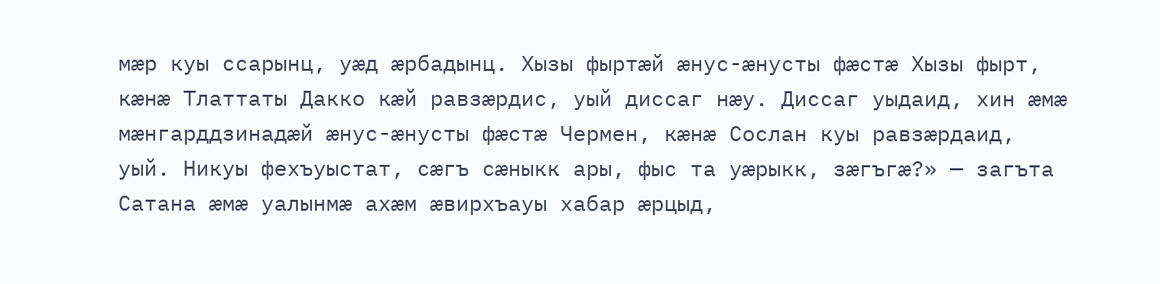мæр куы ссарынц, уæд æрбадынц. Хызы фыртæй æнус-æнусты фæстæ Хызы фырт, кæнæ Тлаттаты Дакко кæй равзæрдис, уый диссаг нæу. Диссаг уыдаид, хин æмæ мæнгарддзинадæй æнус-æнусты фæстæ Чермен, кæнæ Сослан куы равзæрдаид, уый. Никуы фехъуыстат, сæгъ сæныкк ары, фыс та уæрыкк, зæгъгæ?» — загъта Сатана æмæ уалынмæ ахæм æвирхъауы хабар æрцыд,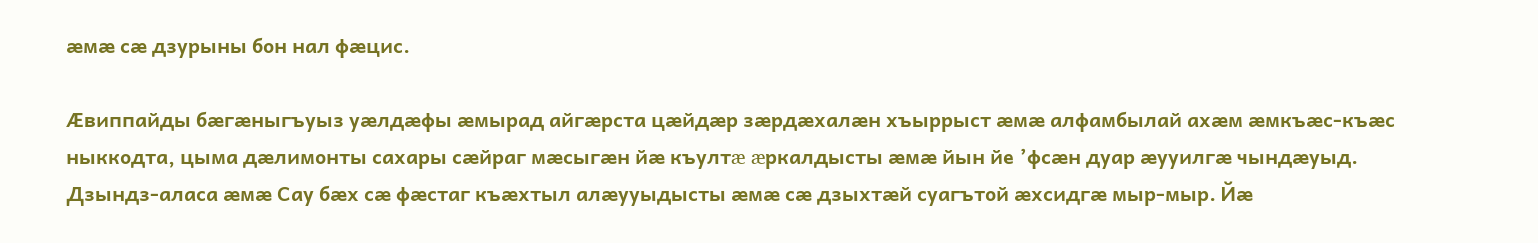æмæ сæ дзурыны бон нал фæцис.

Æвиппайды бæгæныгъуыз уæлдæфы æмырад айгæрста цæйдæр зæрдæхалæн хъыррыст æмæ алфамбылай ахæм æмкъæс-къæс ныккодта, цыма дæлимонты сахары сæйраг мæсыгæн йæ къултæ æркалдысты æмæ йын йе ’фсæн дуар æууилгæ чындæуыд. Дзындз-аласа æмæ Сау бæх сæ фæстаг къæхтыл алæууыдысты æмæ сæ дзыхтæй суагътой æхсидгæ мыр-мыр. Йæ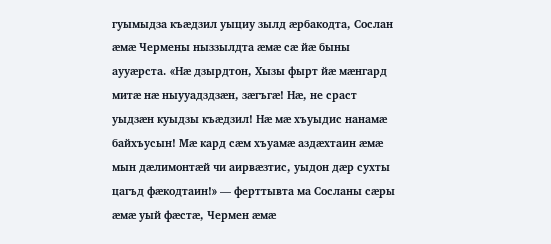гуымыдза къæдзил уыциу зылд æрбакодта, Сослан æмæ Чермены ныззылдта æмæ сæ йæ быны аууæрста. «Нæ дзырдтон, Хызы фырт йæ мæнгард митæ нæ ныууадздзæн, зæгъгæ! Нæ, не сраст уыдзæн куыдзы къæдзил! Нæ мæ хъуыдис нанамæ байхъусын! Мæ кард сæм хъуамæ аздæхтаин æмæ мын дæлимонтæй чи аирвæзтис, уыдон дæр сухты цагъд фæкодтаин!» — ферттывта ма Сосланы сæры æмæ уый фæстæ, Чермен æмæ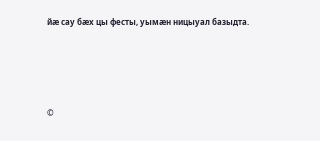йæ сау бæх цы фесты, уымæн ницыуал базыдта.





©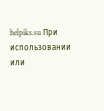helpiks.su При использовании или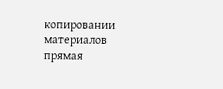копировании материалов прямая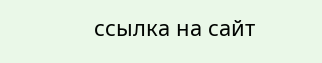ссылка на сайт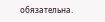обязательна.